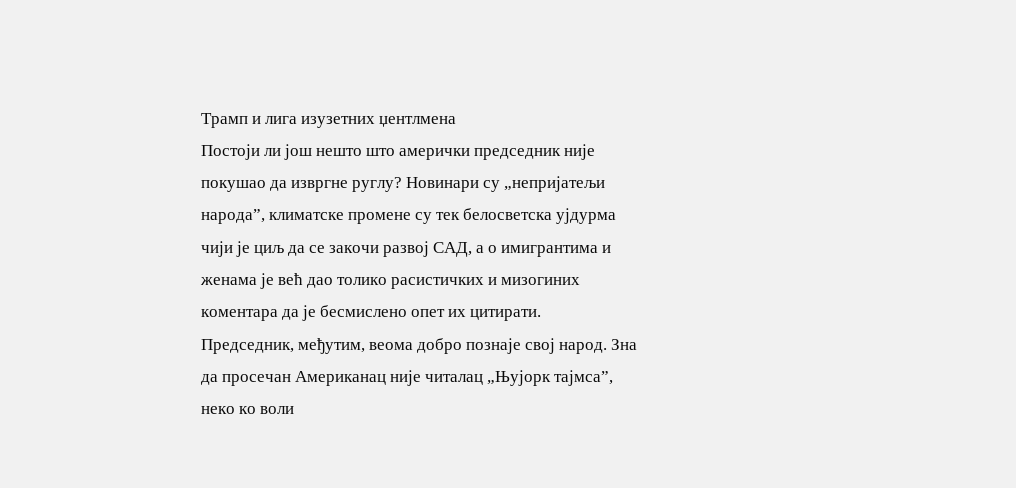Трамп и лига изузетних џентлмена
Постоји ли још нешто што амерички председник није покушао да извргне руглу? Новинари су „непријатељи народа”, климатске промене су тек белосветска ујдурма чији је циљ да се закочи развој САД, а о имигрантима и женама је већ дао толико расистичких и мизогиних коментара да је бесмислено опет их цитирати.
Председник, међутим, веома добро познаје свој народ. Зна да просечан Американац није читалац „Њујорк тајмса”, неко ко воли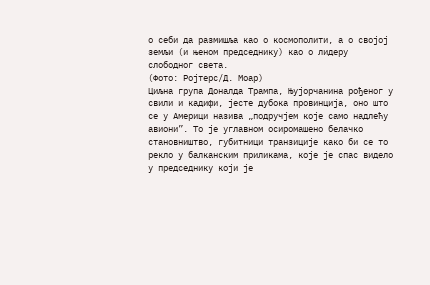о себи да размишља као о космополити, а о својој земљи (и њеном председнику) као о лидеру слободног света.
(Фото: Ројтерс/Д. Моар)
Циљна група Доналда Трампа, Њујорчанина рођеног у свили и кадифи, јесте дубока провинција, оно што се у Америци назива „подручјем које само надлећу авиони”. То је углавном осиромашено белачко становништво, губитници транзиције како би се то рекло у балканским приликама, које је спас видело у председнику који је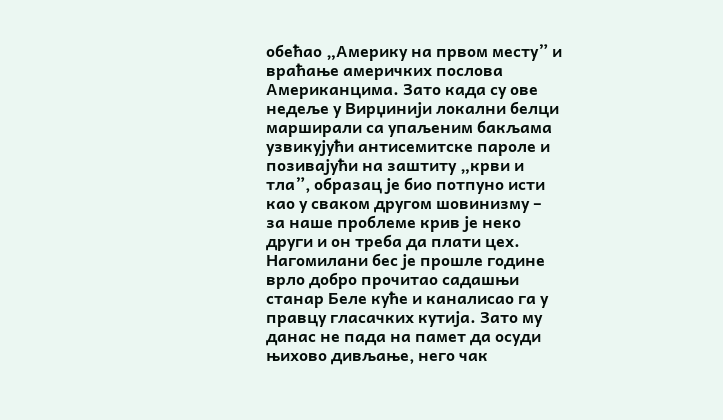обећао „Америку на првом месту” и враћање америчких послова Американцима. Зато када су ове недеље у Вирџинији локални белци марширали са упаљеним бакљама узвикујући антисемитске пароле и позивајући на заштиту „крви и тла”, образац је био потпуно исти као у сваком другом шовинизму – за наше проблеме крив је неко други и он треба да плати цех. Нагомилани бес је прошле године врло добро прочитао садашњи станар Беле куће и каналисао га у правцу гласачких кутија. Зато му данас не пада на памет да осуди њихово дивљање, него чак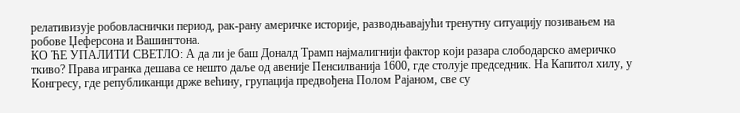релативизује робовласнички период, рак-рану америчке историје, разводњавајући тренутну ситуацију позивањем на робове Џеферсона и Вашингтона.
КО ЋЕ УПАЛИТИ СВЕТЛО: А да ли је баш Доналд Трамп најмалигнији фактор који разара слободарско америчко ткиво? Права игранка дешава се нешто даље од авеније Пенсилванија 1600, где столује председник. На Капитол хилу, у Конгресу, где републиканци држе већину, групација предвођена Полом Рајаном, све су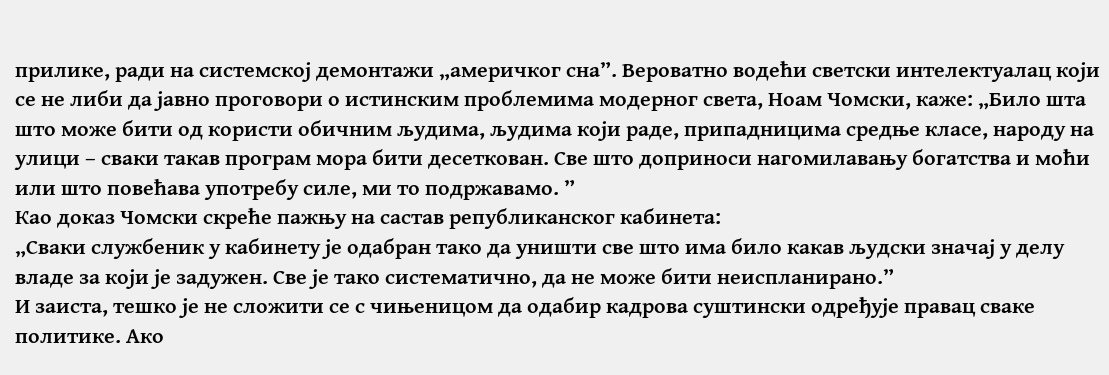прилике, ради на системској демонтажи „америчког сна”. Вероватно водећи светски интелектуалац који се не либи да јавно проговори о истинским проблемима модерног света, Ноам Чомски, каже: „Било шта што може бити од користи обичним људима, људима који раде, припадницима средње класе, народу на улици – сваки такав програм мора бити десеткован. Све што доприноси нагомилавању богатства и моћи или што повећава употребу силе, ми то подржавамо. ”
Као доказ Чомски скреће пажњу на састав републиканског кабинета:
„Сваки службеник у кабинету је одабран тако да уништи све што има било какав људски значај у делу владе за који је задужен. Све је тако систематично, да не може бити неиспланирано.”
И заиста, тешко је не сложити се с чињеницом да одабир кадрова суштински одређује правац сваке политике. Ако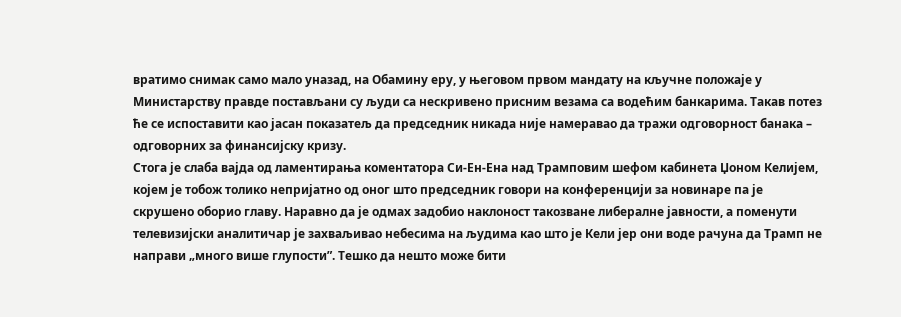вратимо снимак само мало уназад, на Обамину еру, у његовом првом мандату на кључне положаје у Министарству правде постављани су људи са нескривено присним везама са водећим банкарима. Такав потез ће се испоставити као јасан показатељ да председник никада није намеравао да тражи одговорност банака – одговорних за финансијску кризу.
Стога је слаба вајда од ламентирања коментатора Си-Ен-Ена над Трамповим шефом кабинета Џоном Келијем, којем је тобож толико непријатно од оног што председник говори на конференцији за новинаре па је скрушено оборио главу. Наравно да је одмах задобио наклоност такозване либералне јавности, а поменути телевизијски аналитичар је захваљивао небесима на људима као што је Кели јер они воде рачуна да Трамп не направи „много више глупости”. Тешко да нешто може бити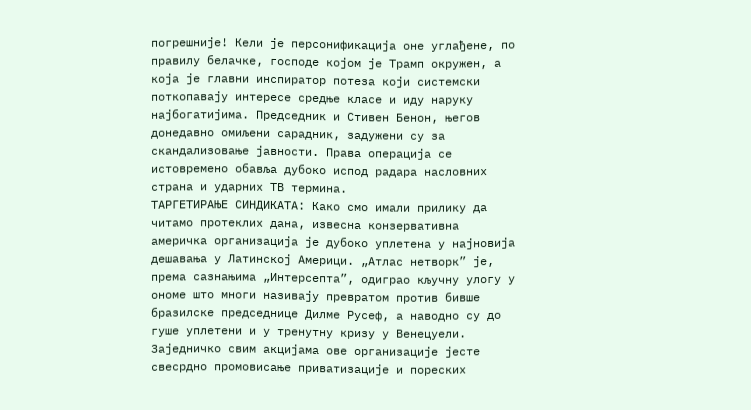погрешније! Кели је персонификација оне углађене, по правилу белачке, господе којом је Трамп окружен, а која је главни инспиратор потеза који системски поткопавају интересе средње класе и иду наруку најбогатијима. Председник и Стивен Бенон, његов донедавно омиљени сарадник, задужени су за скандализовање јавности. Права операција се истовремено обавља дубоко испод радара насловних страна и ударних ТВ термина.
ТАРГЕТИРАЊЕ СИНДИКАТА: Како смо имали прилику да читамо протеклих дана, извесна конзервативна америчка организација је дубоко уплетена у најновија дешавања у Латинској Америци. „Атлас нетворк” је, према сазнањима „Интерсепта”, одиграо кључну улогу у ономе што многи називају превратом против бивше бразилске председнице Дилме Русеф, а наводно су до гуше уплетени и у тренутну кризу у Венецуели. Заједничко свим акцијама ове организације јесте свесрдно промовисање приватизације и пореских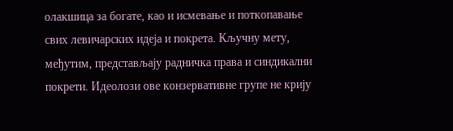олакшица за богате, као и исмевање и поткопавање свих левичарских идеја и покрета. Кључну мету, међутим, представљају радничка права и синдикални покрети. Идеолози ове конзервативне групе не крију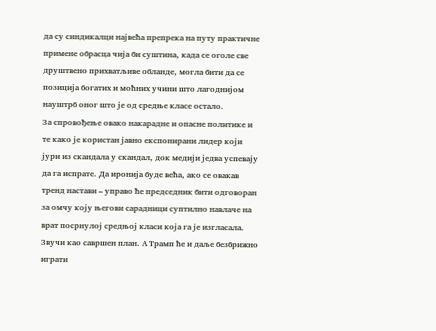да су синдикалци највећа препрека на путу практичне примене обрасца чија би суштина, када се оголе све друштвено прихватљиве обланде, могла бити да се позиција богатих и моћних учини што лагоднијом науштрб оног што је од средње класе остало.
За спровођење овако накарадне и опасне политике и те како је користан јавно експонирани лидер који јури из скандала у скандал, док медији једва успевају да га испрате. Да иронија буде већа, ако се овакав тренд настави – управо ће председник бити одговоран за омчу коју његови сарадници суптилно навлаче на врат посрнулој средњој класи која га је изгласала.
Звучи као савршен план. А Трамп ће и даље безбрижно играти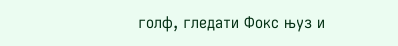голф, гледати Фокс њуз и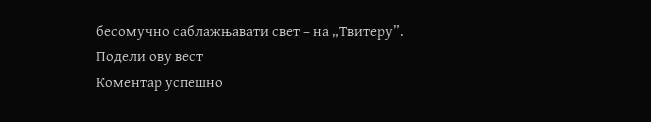бесомучно саблажњавати свет – на „Твитеру”.
Подели ову вест
Комeнтар успeшно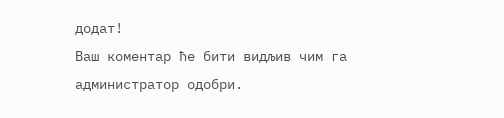додат!
Ваш комeнтар ћe бити видљив чим га администратор одобри.